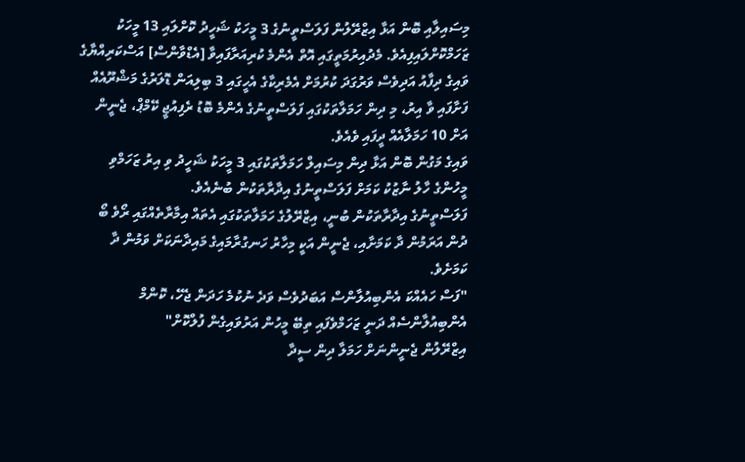މިސައިލާއި ބޮން އަޅާ އިޒްރޭލުން ފަލަސްތީނުގެ 3 މީހަކު ޝަހީދު ކޮށްލައި 13 މީހަކު ޒަހަމްކޮށްލައިފިއެވެ. މެދުއިރުމަތީގައި އޮތް އެންމެ ކުރިއަރާފައިވާ [އެޑްވާންސް] އަސްކަރިއްޔާގެ ވައިގެ ދިފާއު އަދިވެސް ވަރުގަދަ ކުރުމަށް އެމެރިކާގެ އެހީގައި 3 ބިލިއަން ޑޮލަރުގެ މަޝްރޫއެއް ފަށާފައި ވާ އިރު، މި ދިން ހަމަލާތަކުގައި ފަލަސްތީނުގެ އެންމެ ބޮޑު ރެފިއުޖީ ކޭމްޕް، ޖެނީން އަށް 10 ހަމަލާއެއް ދީފައި ވެއެވެ.
ވައިގެ މަގުން ބޮން އަޅާ ދިން މިސައިލް ހަމަލާތަކުގައި 3 މީހަކު ޝަހީދު ވި އިރު ޒަހަމްވި މީހުންގެ ހާލު ނާޒުކު ކަމަށް ފަލަސްތީނުގެ އިދާރާތަކުން ބުނެއެވެ.
ފަލަސްތީނުގެ އިދާރާތަކުން ބުނީ، އިޒްރޭލުގެ ހަމަލާތަކުގައި އެތައް އިމާރާތެއްގައި ރޯވެ ބޯ ދުން އަރަމުން ދާ ކަމަށާއި، ޖެނީން އަކީ މިހާރު ހަނގުރާމައިގެ މައިދާނަކަށް ވަމުން ދާ ކަމަށެވެ.
"ފަސް ހައެއްކަ އެންބިއުލާންސް އަބަދުވެސް ވަދެ ނުކުމެ ހަދަން ޖެހޭ، ކޮންމް އެންބިއުލާންސެއް ދަނީ ޒަހަމްވެފައި ތިބޭ މީހުން އަރުވައިގެން ފުލްކޮށް"
އިޒްރޭލުން ޖެނީންނަށް ހަމަލާ ދިން ސީދާ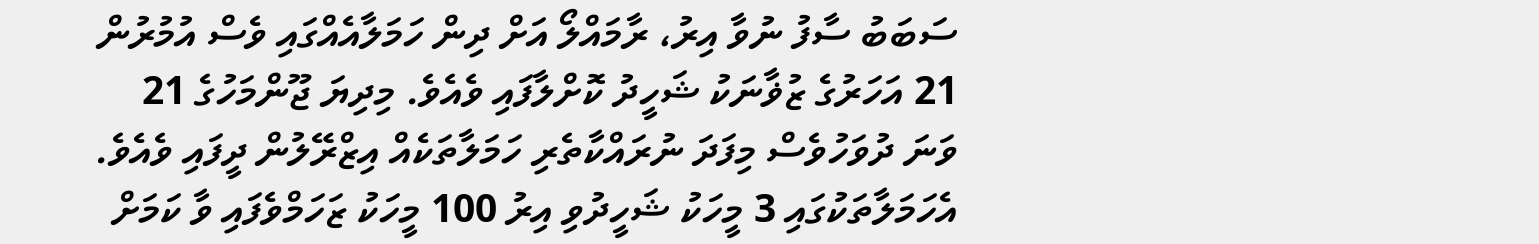ސަބަބު ސާފު ނުވާ އިރު، ރާމައްލޯ އަށް ދިން ހަމަލާއެއްގައި ވެސް އުމުރުން 21 އަހަރުގެ ޒުޥާނަކު ޝަހީދު ކޮށްލާފައި ވެއެވެ. މިދިޔަ ޖޫންމަހުގެ 21 ވަނަ ދުވަހުވެސް މިފަދަ ނުރައްކާތެރި ހަމަލާތަކެއް އިޒްރޭލުން ދީފައި ވެއެވެ. އެހަމަލާތަކުގައި 3 މީހަކު ޝަހީދުވި އިރު 100 މީހަކު ޒަހަމްވެފައި ވާ ކަމަށް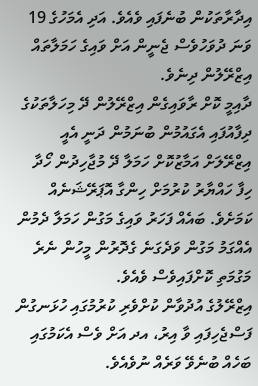އިދާރާތަކުން ބުނެފައި ވެއެވެ. އަދި އެމަހުގެ 19 ވަނަ ދުވަހުވެސް ޖެނީން އަށް ވައިގެ ހަމަލާތައް އިޒްރޭލުން ދިނެވެ.
ދާއިމީ ކޮށް ރާވައިގެން އިޒްރޭލުން ދޭ މިހަލާތަކުގެ ދިފާއުފައި އެގައުމުން ބުނަމުން ދަނީ އެއީ އިޒްރޭލަށް އަމާޒުކޮށް ހަމަލާ ދޭ މުޖާހިދުން ހޯދާ ހިފާ ހައްޔާރު ކުރުމަށް ހިންގާ އޮޕަރޭޝަނެއް ކަމަށެވެ. ބައެއް ފަހަރު ވައިގެ މަގުން ހަމަލާ ދެމުން އެއްގަމު މަގުން ވަދެގަނެ ގެދޮރުން މީހުން ނެރެ މަގުމަތި ކޮށްފައިވެސް ވެއެވެ.
އިޒްރޭލުގެ އުދުވާން ކުށްވެރި ކުރުމުގައި ހުޅަނގުން ފަސްޖެހިފައި ވާ އިރު، އދ އަށް ވެސް އެކަމުގައި ބަހެއް ބުނެވޭ ވަރެއް ނުވެއެވެ.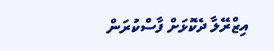އިޒްރޭލާ ދެކޮޅަށް ފާސްކުރަން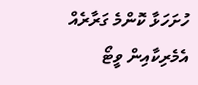ހުށަހަޅާ ކޮންމެ ގަރާރެއް އެމެރިކާއިން ވީޓޯ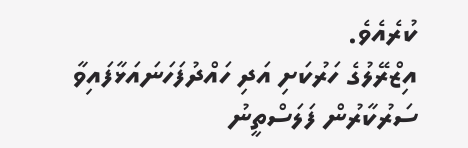ކުރެއެވެ.
އިޒްރޭލުގެ ހަރުކަށި އަދި ހައްދުފަހަނައަޅާފައިވާ ސަރުކާރުން ފަލަސްތީނު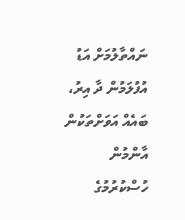ނައްތާލުމަށް އަޑު އުފުލަމުން ދާ އިރު، ބައެއް އަވަށްތަކުން އާންމުން ހުސްކުރުމުގެ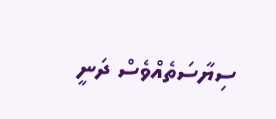ސިޔާސަތެއްވެސް ދަނީ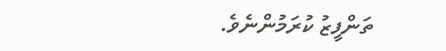ތަންފީޒު ކުރަމުންނެވެ.